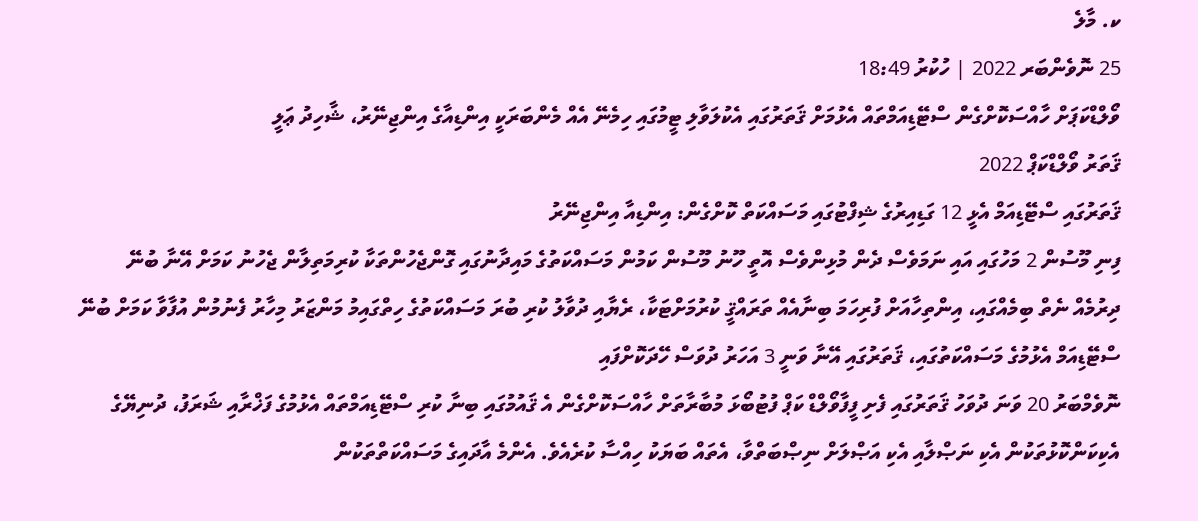ކ. މާލެ
25 ނޮވެންބަރ 2022 | ހުކުރު 18:49
ވޯލްޑްކަޕަށް ހާއްސަކޮށްގެން ސްޓޭޑިއަމްތައް އެޅުމަށް ޤަތަރުގައި އެކުލަވާލި ޓީމުގައި ހިމެނޭ އެއް މެންބަރަކީ އިންޑިއާގެ އިންޖިނޭރު، ޝާހިދު ޢަލީ
ޤަތަރު ވޯލްޑްކަޕް 2022
ޤަތަރުގައި ސްޓޭޑިއަމް އެޅީ 12 ގަޑިއިރުގެ ޝިފްޓުގައި މަސައްކަތް ކޮށްގެން: އިންޑިއާ އިންޖިނޭރު
ފިނި މޫސުން 2 މަހުގައި އައި ނަމަވެސް ދެން މުޅިންވެސް އޮތީ ހޫނު މޫސުން ކަމުން މަސައްކަތުގެ މައިދާނުގައި ގޮންޖެހުންތަކާ ކުރިމަތިލާން ޖެހުނު ކަމަށް އޭނާ ބުނޭ
ދިރުމެއް ނެތް ބިމެއްގައި، އިންތިހާއަށް ފުރިހަމަ ބިނާއެއް ތަރައްޤީ ކުރުމަށްޓަކާ، ރެޔާއި ދުވާލު ކުރި ބުރަ މަސައްކަތުގެ ހިތްގައިމު މަންޒަރު މިހާރު ފެނުމުން އުފާވާ ކަމަށް ބުނޭ
ސްޓޭޑިއަމް އެޅުމުގެ މަސައްކަތުގައި، ޤަތަރުގައި އޭނާ ވަނީ 3 އަހަރު ދުވަސް ހޭދަކޮށްފައި
ނޮވެމްބަރު 20 ވަނަ ދުވަހު ޤަތަރުގައި ފެށި ފީފާވޯލްޑް ކަޕް ފުޓުބޯޅަ މުބާރާތަށް ހާއްސަކޮށްގެން އެ ޤައުމުގައި ބިނާ ކުރި ސްޓޭޑިއަމްތައް އެޅުމުގެ ފަޚްރާއި ޝަރަފު، ދުނިޔޭގެ އެކިކަންކޮޅުތަކުން އެކި ނަޞްލާއި އެކި އަޞްލަށް ނިޞްބަތްވާ، އެތައް ބަޔަކު ހިއްސާ ކުރެއެވެ. އެންމެ އާދައިގެ މަސައްކަތްތަކުން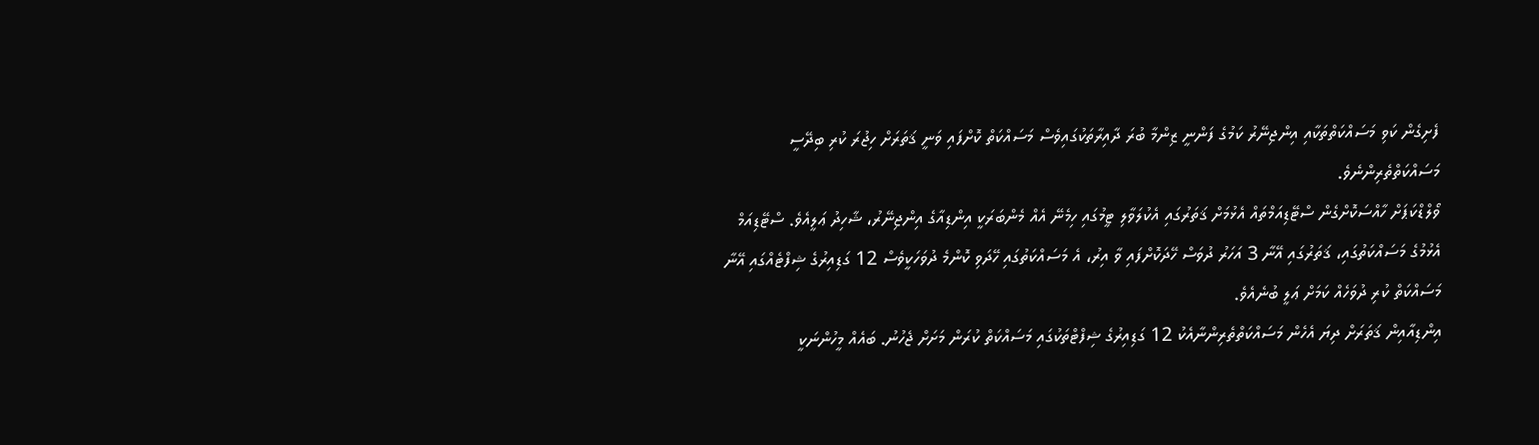ފެށިގެން ކަވި މަސައްކަތްތަކާއި އިންޖިނޭރު ކަމުގެ ފަންނީ ޒިންމާ ބުރަ ދާއިރާތަކުގައިވެސް މަސައްކަތް ކޮށްފައި ވަނީ ޤަތަރަށް ހިޖުރަ ކުރި ބިދޭސީ މަސައްކަތްތެރިންނެވެ.
ވޯލްޑްކަޕަށް ހާއްސަކޮށްގެން ސްޓޭޑިއަމްތައް އެޅުމަށް ޤަތަރުގައި އެކުލަވާލި ޓީމުގައި ހިމެނޭ އެއް މެންބަރަކީ އިންޑިއާގެ އިންޖިނޭރު، ޝާހިދު ޢަލީއެވެ. ސްޓޭޑިއަމް އެޅުމުގެ މަސައްކަތުގައި، ޤަތަރުގައި އޭނާ 3 އަހަރު ދުވަސް ހޭދަކޮށްފައި ވާ އިރު، އެ މަސައްކަތުގައި ހޭދަވި ކޮންމެ ދުވަހަކީވެސް 12 ގަޑިއިރުގެ ޝިފްޓެއްގައި އޭނާ މަސައްކަތް ކުރި ދުވަހެއް ކަމަށް ޢަލީ ބުނެއެވެ.
އިންޑިއާއިން ޤަތަރަށް ދިޔަ އެހެން މަސައްކަތްތެރިންނާއެކު 12 ގަޑިއިރުގެ ޝިފްޓްތަކުގައި މަސައްކަތް ކުރަން މަށަށް ޖެހުނު. ބައެއް މީހުންނަކީ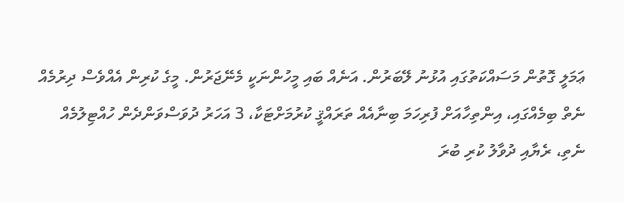ޢަމަލީ ގޮތުން މަސައްކަތުގައި އުޅުނު ލޭބަރުން. އަނެއް ބައި މީހުންނަކީ މެނޭޖަރުން. މީގެ ކުރިން އެއްވެސް ދިރުމެއް ނެތް ބިމެއްގައި، އިންތިހާއަށް ފުރިހަމަ ބިނާއެއް ތަރައްޤީ ކުރުމަށްޓަކާ، 3 އަހަރު ދުވަސްވަންދެން ހުއްޓިލުމެއް ނެތި، ރެޔާއި ދުވާލު ކުރި ބުރަ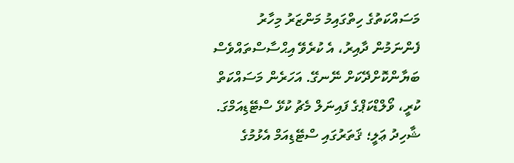މަސައްކަތުގެ ހިތްގައިމު މަންޒަރު މިހާރު ފެންނަމުން ދާއިރު، އެ ކުރެވޭ އިޙްސާސްތައްވެސް ބަޔާންކޮށްދޭކަށް ނޭނގޭ. އަހަރެން މަސައްކަތް ކުރީ، ވޯލްޑްކަޕްގެ ފައިނަލް މެޗު ކުޅޭ ސްޓޭޑިއަމްގަ.
ޝާހިދު ޢަލީ؛ ޤަތަރުގައި ސްޓޭޑިއަމް އެޅުމުގެ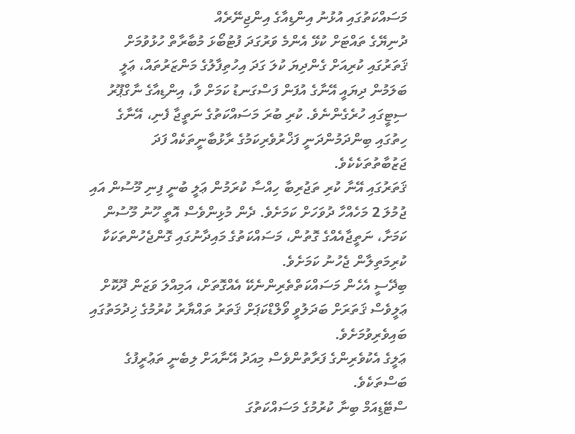މަސައްކަތުގައި އުޅުނު އިންޑިއާގެ އިންޖިނޭރެއް
ދުނިޔޭގެ ތައްޓަށް ކުޅޭ އެންމެ ވަރުގަދަ ފުޓުބޯޅަ މުބާރާތް ހުޅުވުމަށް ޤަތަރުގައި ކުރިއަށް ގެންދިޔަ ކުލަ ގަދަ އިހުތިފާލުގެ މަންޒަރުތައް، ޢަލީ ބަލަމުން ދިޔައީ އޭނާގެ އުފަން ފަސްގަނޑު ކަމަށް ވާ، އިންޑިއާގެ ނާގްޕޫރު ސިޓީގައި ހުރެގެންނެވެ. ކުރި ބުރަ މަސައްކަތުގެ ނަތީޖާ ފެނި، އޭނާގެ ހިތުގައި ބިންދަމުންދަނީ ފަޚްރުވެރިކަމުގެ ރާޅުބާނީތަކެއް ފަދަ ޖަޒުބާތުތަކެކެވެ.
ޤަތަރުގައި އޭނާ ކުރި ތަޖުރިބާ ހިއްސާ ކުރަމުން ޢަލީ ބުނީ ފިނި މޫސުން އައި ޖުމުލަ 2 މަހެއްހާ ދުވަހަށް ކަމަށެވެ. ދެން މުޅިންވެސް އޮތީ ހޫނު މޫސުން ކަމަށާ، ނަތީޖާއެއްގެ ގޮތުން، މަސައްކަތުގެ މައިދާނުގައި ގޮންޖެހުންތަކަކާ ކުރިމަތިލާން ޖެހުނު ކަމަށެވެ.
ބިދޭސީ އެހެން މަސައްކަތްތެރިންނެކޭ އެއްގޮތަށް، އަމިއްލަ ވަޒަން ދޫކޮށް ޢަލީވެސް ޤަތަރަށް ބަދަލުވީ ވޯލްޑްކަޕަށް ޤަތަރު ތައްޔާރު ކުރުމުގެ ޚިދުމަތުގައި ބައިވެރިވުމަށެވެ.
ޢަލީގެ އެކުވެރިންގެ ފަރާތުންވެސް މިއަދު އޭނާއަށް ލިބެނީ ތަޢުރީފުގެ ބަސްތަކެވެ.
ސްޓޭޑިއަމް ބިނާ ކުރުމުގެ މަސައްކަތުގަ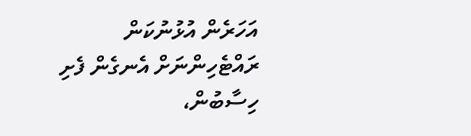އަހަރެން އުޅުނުކަން ރައްޓެހިންނަށް އެނގެން ފެށި ހިސާބުން،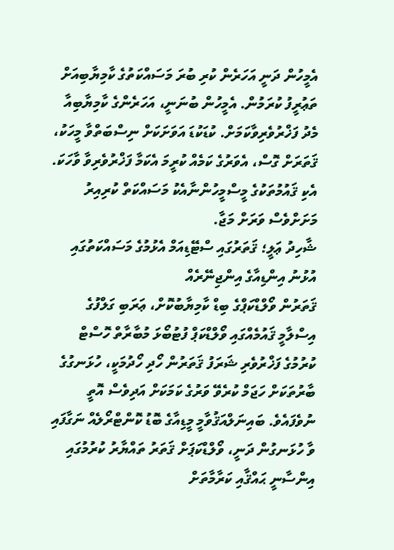އެމީހުން ދަނީ އަހަރެން ކުރި ބުރަ މަސައްކަތުގެ ކާމިޔާބިއަށް ތަޢުރީފު ކުރަމުން. އެމީހުން ބުނަނީ، އަހަރެންގެ ކާމިޔާބިއާ މެދު ފަޚްރުވެރިވާކަމަށް. ކުޑަކުޑަ އަވަށަކަށް ނިސްބަތްވާ މީހަކު، ޤަތަރަށް ގޮސް، އެވަރުގެ ކަމެއް ކުރީމަ އެކަމާ ފަޚްރުވެރިވާ ވާހަކަ. އެކި ޤައުމުތަކުގެ މީސްމީހުންނާއެކު މަސައްކަތް ކުރިއިރު މަށަށްވެސް ވަރަށް މަޖާ.
ޝާހިދު ޢަލީ؛ ޤަތަރުގައި ސްޓޭޑިއަމް އެޅުމުގެ މަސައްކަތުގައި އުޅުނު އިންޑިއާގެ އިންޖިނޭރެއް
ޤަތަރުން ވޯލްޑްކަޕްގެ ބިޑް ކާމިޔާބުކޮށް، ޢަރަބި ގަލްފުގެ އިސްލާމީ ޤައުމެއްގައި ވޯލްޑްކަޕް ފުޓުބޯޅަ މުބާރާތް ހޮސްޓް ކުރުމުގެ ފަޚްރުވެރި ޝަރަފު ޤަތަރުން ހޯދި ހޯދުމަކީ، ހުޅަނގުގެ ބާރުތަކަށް ހަޖަމް ކުރެވޭ ވަރުގެ ކަމަކަށް އަދިވެސް އޮތީ ނުވެފައެވެ. ބައިނަލްއަޤުވާމީ މީޑިއާގެ ބޮޑު ކޮންޓްރޯލެއް ނަގާފައި ވާ ހުޅަނގުން ދަނީ، ވޯލްޑްކަޕަށް ޤަތަރު ތައްޔާރު ކުރުމުގައި އިންސާނީ ޙައްޤާއި ކަރާމާތަށް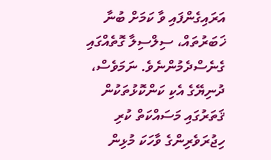އަރައިގެންފައި ވާ ކަމަށް ބުނާ ޚަބަރުތައް، ސިލްސިލާ ގޮތެއްގައި ގެނެސްދެމުންނެވެ. ނަމަވެސް، ދުނިޔޭގެ އެކި ކަންކޮޅުތަކުން ޤަތަރުގައި މަސައްކަތް ކުރި ހިޖުރަވެރިންގެ ވާހަކަ މުޅިން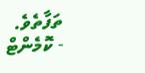ތަފާތެވެ.
- ކޮމެންޓް